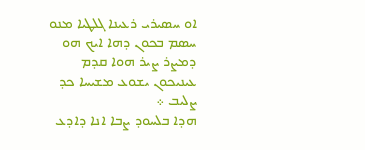ܐܘ ܚܤܝܪܝ ܪܥܝܢܐ ܓܠܛܝܐ ܡܢܘ ܚܤܡ ܒܟܘܢ ܕܗܐ ܐܝܟ ܗܘ ܕܡܨܪ ܨܝܪ ܗܘܐ ܩܕܡ ܥܝܢܝܟܘܢ ܝܫܘܥ ܡܫܝܚܐ ܟܕ ܨܠܝܒ ܀
ܗܕܐ ܒܠܚܘܕ ܨܒܐ ܐܢܐ ܕܐܕܥ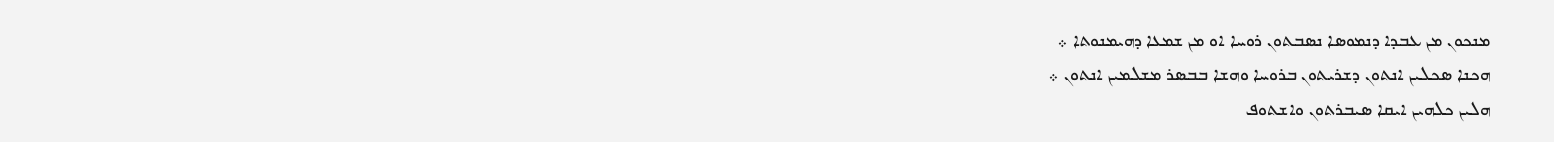ܡܢܟܘܢ ܡܢ ܥܒܕܐ ܕܢܡܘܤܐ ܢܤܒܬܘܢ ܪܘܚܐ ܐܘ ܡܢ ܫܡܥܐ ܕܗܝܡܢܘܬܐ ܀
ܗܟܢܐ ܤܟܠܝܢ ܐܢܬܘܢ ܕܫܪܝܬܘܢ ܒܪܘܚܐ ܘܗܫܐ ܒܒܤܪ ܡܫܠܡܝܢ ܐܢܬܘܢ ܀
ܗܠܝܢ ܟܠܗܝܢ ܐܝܩܐ ܤܝܒܪܬܘܢ ܘܐܫܬܘܦ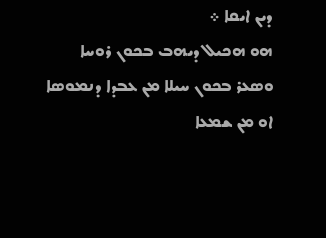ܕܝܢ ܐܝܩܐ ܀
ܗܘ ܗܟܝܠ ܕܝܗܒ ܒܟܘܢ ܪܘܚܐ ܘܤܥܪ ܒܟܘܢ ܚܝܠܐ ܡܢ ܥܒܕܐ ܕܢܡܘܤܐ ܐܘ ܡܢ ܫܡܥܐ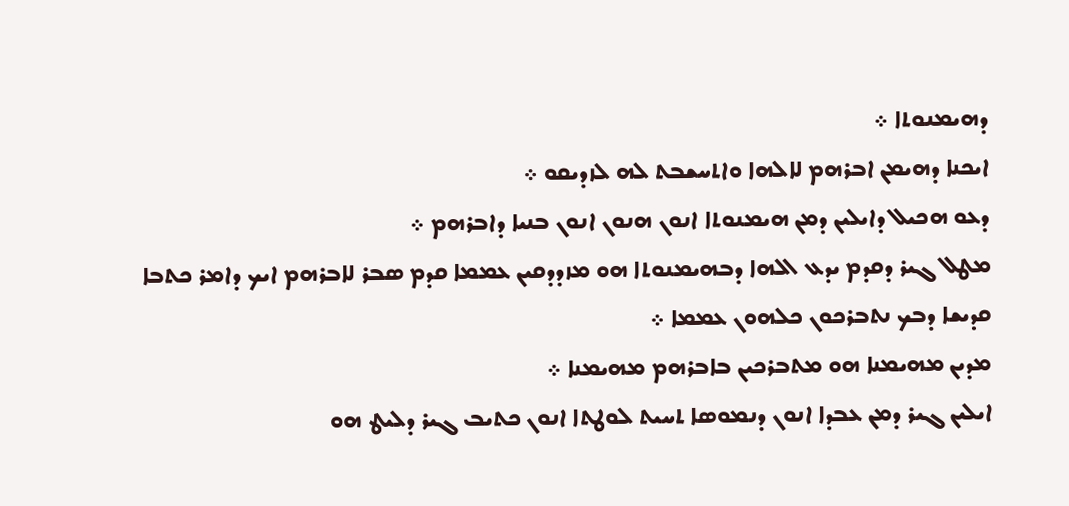ܕܗܝܡܢܘܬܐ ܀
ܐܝܟܢܐ ܕܗܝܡܢ ܐܒܪܗܡ ܠܐܠܗܐ ܘܐܬܚܫܒܬ ܠܗ ܠܙܕܝܩܘ ܀
ܕܥܘ ܗܟܝܠ ܕܐܝܠܝܢ ܕܡܢ ܗܝܡܢܘܬܐ ܐܢܘܢ ܗܢܘܢ ܐܢܘܢ ܒܢܝܐ ܕܐܒܪܗܡ ܀
ܡܛܠ ܓܝܪ ܕܩܕܡ ܝܕܥ ܐܠܗܐ ܕܒܗܝܡܢܘܬܐ ܗܘ ܡܙܕܕܩܝܢ ܥܡܡܐ ܩܕܡ ܤܒܪ ܠܐܒܪܗܡ ܐܝܟ ܕܐܡܪ ܟܬܒܐ ܩܕܝܫܐ ܕܒܟ ܢܬܒܪܟܘܢ ܟܠܗܘܢ ܥܡܡܐ ܀
ܡܕܝܢ ܡܗܝܡܢܐ ܗܘ ܡܬܒܪܟܝܢ ܒܐܒܪܗܡ ܡܗܝܡܢܐ ܀
ܐܝܠܝܢ ܓܝܪ ܕܡܢ ܥܒܕܐ ܐܢܘܢ ܕܢܡܘܤܐ ܬܚܝܬ ܠܘܛܬܐ ܐܢܘܢ ܟܬܝܒ ܓܝܪ ܕܠܝܛ ܗܘ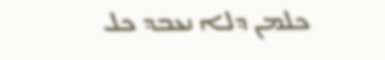ܟܠܡܢ ܕܠܐ ܢܥܒܕ ܟܠ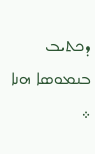ܕܟܬܝܒ ܒܢܡܘܤܐ ܗܢܐ ܀